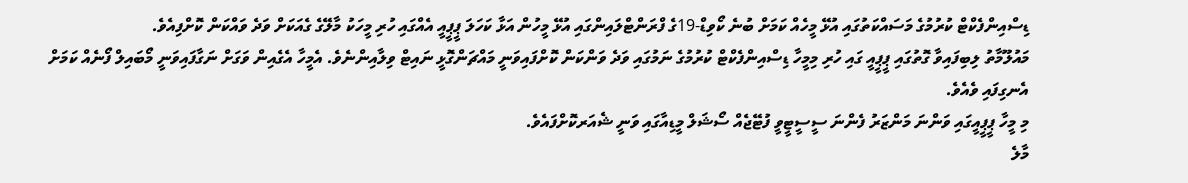ޑިސްއިންފެކްޓް ކުރުމުގެ މަސައްކަތުގައި އުޅޭ މީހެއް ކަމަށް ބުނެ ކޯވިޑް-19ގެ ފްރަންޓްލައިންގައި އުޅޭ މީހުން އަޅާ ކަހަލަ ޕީޕީއީ އެއްގައި ހުރި މީހަކު މާލޭގެ ގެއަކަށް ވަދެ ވައްކަން ކޮށްފިއެވެ.
މައުލޫމާތު ލިބިފައިވާ ގޮތުގައި ޕީޕީއީ ގައި ހުރި މިމީހާ ޑިސްއިންފެކްޓް ކުރުމުގެ ނަމުގައި ވަދެ ވަންކަން ކޮށްފައިވަނީ މައްޗަންގޮޅީ ނައިޓް ވިލާއިންނެވެ. އެމީހާ އެގެއިން ވަގަށް ނަގާފައިވަނީ މޯބައިލް ފޯނެއް ކަމަށް އެނގިފައި ވެއެވެ.
މި މީހާ ޕީޕީއީގައި ވަންނަ މަންޒަރު ފެންނަ ސީސީޓީވީ ފުޓޭޖެއް ސޯޝަލް މީޑިއާގައި ވަނީ ޝެއަރކޮށްފައެވެ.
މާލެ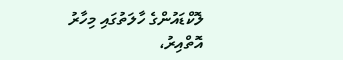ލޮކްޑައުންގެ ހާލަތުގައި މިހާރު އޮތްއިރު،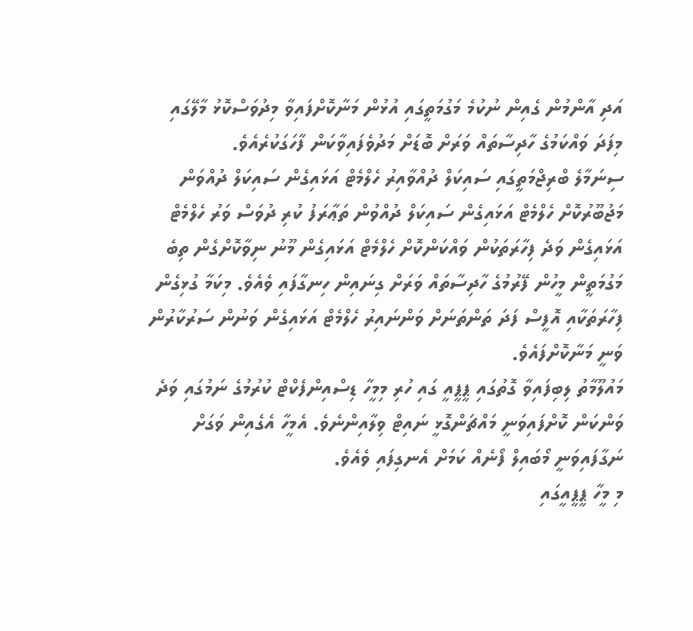އަދި އާންމުން ގެއިން ނުކުމެ މަގުމަތީގައި އުޅުން މަނާކޮށްފައިވާ މިދުވަސްކޮޅު މާލޭގައި މިފަދަ ވައްކަމުގެ ހާދިސާތައް ވަރަށް ބޮޑަށް މަދުވެފައިވާކަން ފާހަގަކުރެއެވެ.
ސިނަމާލެ ބްރިޖްމަތީގައި ސައިކަލް ދުއްވާއިރު ހެލްމެޓް އަޅައިގެން ސައިކަލް ދުއްވަން މަޖުބޫރުކޮށް ހެލްމެޓް އަޅައިގެން ސައިކަލް ދުއްވުން ތަޢާރަފު ކުރި ދުވަސް ވަރު ހެލްމެޓް އަޅައިގެން ވަދެ ފިހާރަތަކުން ވައްކަންކޮށް ހެލްމެޓް އަޅައިގެން މޫނު ނިވާކޮށްގެން ތިބެ މަގުމަތީން މީހުން ފޭރުމުގެ ހާދިސާތައް ވަރަށް ގިނައިން ހިނގާފައި ވެއެވެ. މިކަމާ ގުޅިގެން ފިހާރަތަކާއި އޮފީސް ފަދަ ތަންތަނަށް ވަންނައިރު ހެލްމެޓް އަޅައިގެން ވަނުން ސަރުކާރުން ވަނީ މަނާކޮށްފައެވެ.
މައުލޫމާތު ލިބިފައިވާ ގޮތުގައި ޕީޕީއީ ގައި ހުރި މިމީހާ ޑިސްއިންފެކްޓް ކުރުމުގެ ނަމުގައި ވަދެ ވަންކަން ކޮށްފައިވަނީ މައްޗަންގޮޅީ ނައިޓް ވިލާއިންނެވެ. އެމީހާ އެގެއިން ވަގަށް ނަގާފައިވަނީ މޯބައިލް ފޯނެއް ކަމަށް އެނގިފައި ވެއެވެ.
މި މީހާ ޕީޕީއީގައި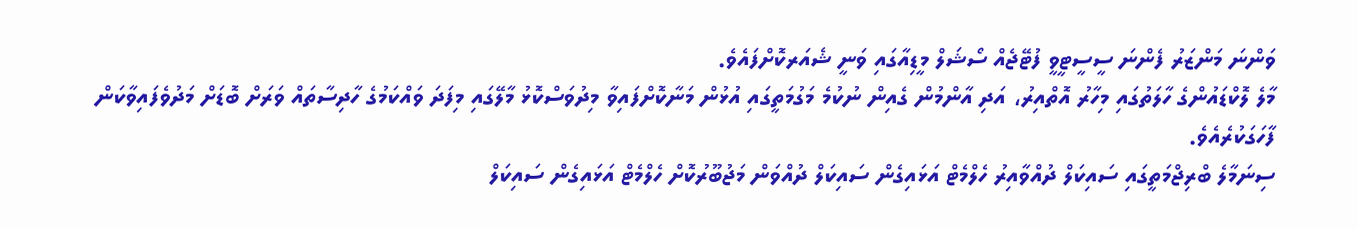ވަންނަ މަންޒަރު ފެންނަ ސީސީޓީވީ ފުޓޭޖެއް ސޯޝަލް މީޑިއާގައި ވަނީ ޝެއަރކޮށްފައެވެ.
މާލެ ލޮކްޑައުންގެ ހާލަތުގައި މިހާރު އޮތްއިރު، އަދި އާންމުން ގެއިން ނުކުމެ މަގުމަތީގައި އުޅުން މަނާކޮށްފައިވާ މިދުވަސްކޮޅު މާލޭގައި މިފަދަ ވައްކަމުގެ ހާދިސާތައް ވަރަށް ބޮޑަށް މަދުވެފައިވާކަން ފާހަގަކުރެއެވެ.
ސިނަމާލެ ބްރިޖްމަތީގައި ސައިކަލް ދުއްވާއިރު ހެލްމެޓް އަޅައިގެން ސައިކަލް ދުއްވަން މަޖުބޫރުކޮށް ހެލްމެޓް އަޅައިގެން ސައިކަލް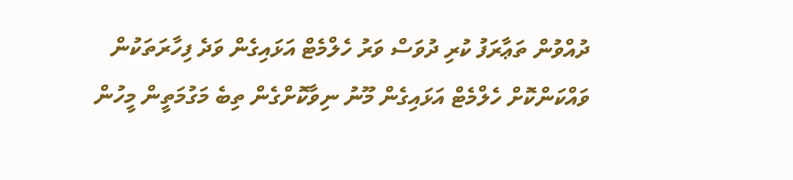ދުއްވުން ތަޢާރަފު ކުރި ދުވަސް ވަރު ހެލްމެޓް އަޅައިގެން ވަދެ ފިހާރަތަކުން ވައްކަންކޮށް ހެލްމެޓް އަޅައިގެން މޫނު ނިވާކޮށްގެން ތިބެ މަގުމަތީން މީހުން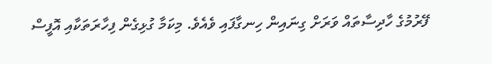ފޭރުމުގެ ހާދިސާތައް ވަރަށް ގިނައިން ހިނގާފައި ވެއެވެ. މިކަމާ ގުޅިގެން ފިހާރަތަކާއި އޮފީސް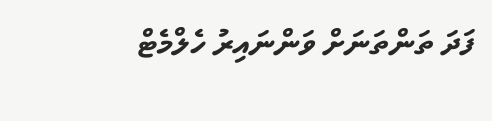ފަދަ ތަންތަނަށް ވަންނައިރު ހެލްމެޓް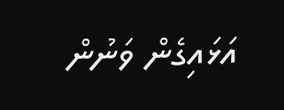އަޅައިގެން ވަނުން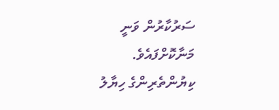ސަރުކާރުން ވަނީ މަނާކޮށްފައެވެ.
ކިޔުންތެރިންގެ ހިޔާލު